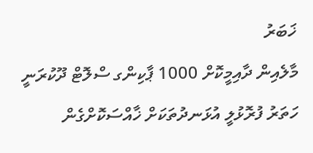ޚަބަރު
މާލެއިން ދާއިމީކޮށް 1000 ޕާކިންގ ސްލޮޓް ދޫކުރަނީ
ހަތަރު ފުރޮޅުލީ އުޅަނދުތަކަށް ޚާއްސަކޮށްގެން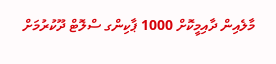މާލެއިން ދާއިމީކޮށް 1000 ޕާކިންގ ސްލޮޓް ދޫކުރުމަށް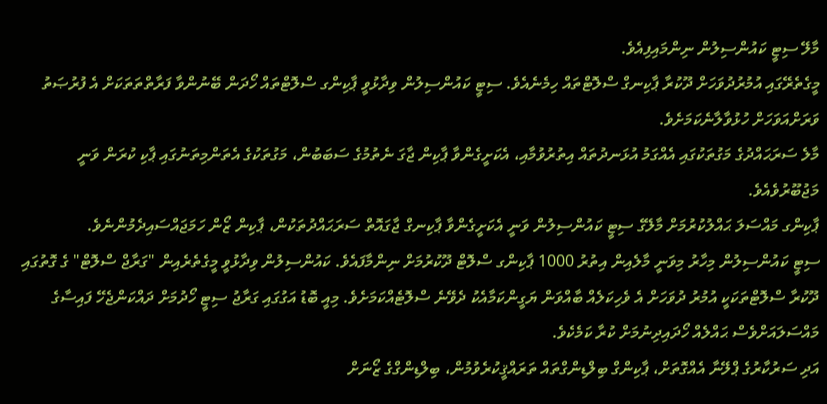މާލޭ ސިޓީ ކައުންސިލުން ނިންމައިފިއެވެ.
މީގެތެރޭގައި އުމުރުދުވަހަށް ދޫކުރާ ޕާކިނގް ސްލޮޓްތައް ހިމެނެއެވެ. ސިޓީ ކައުންސިލުން ވިދާޅުވީ ޕާކިންގ ސްލޮޓްތައް ހޯދަން ބޭނުންވާ ފަރާތްތަތަކަށް އެ ފުރުޞަތު ވަރަށްއަވަހަށް ހުޅުވާލާނެކަމަށެވެ.
މާލެ ސަރަޙައްދުގެ މަގުތަކުގައި އެއްގަމު އުޅަނދުތައް އިތުރުވުމާއި، އެކަށީގެންވާ ޕާކިން ޖާގަ ނެތުމުގެ ސަބަބުން، މަގުތަކުގެ އެތަންމިތަނުގައި ޕާކި ކުރަން ވަނީ މަޖުބޫރުވެއެވެ.
ޕާކިންގ މައްސަލަ ޙައްލުކުރުމަށް މާލޭގެ ސިޓީ ކައުންސިލުން ވަނީ އެކަށީގެންވާ ޕާކިނގް ޖާގައޮތް ސަރަޙައްދުތަކުން، ޕާކިން ޒޯން ހަމަޖައްސައިދެމުންނެވެ.
ސިޓީ ކައުންސިލުން މިހާރު މިވަނީ މާލެއިން އިތުރު 1000 ޕާކިންގ ސްލޮޓް ދޫކުރުމަށް ނިންމާފައެވެ. ކައުންސިލުން ވިދާޅުވީ މީގެތެރެއިން "ގަރާޖް ސްލޮޓް" ގެ ގޮތުގައި ދޫކުރާ ސްލޮޓްތަކަކީ އުމުރު ދުވަހަށް އެ ވެހިކަލެއް ބާއްވަން ޔަގީންކަމާއެކު ދެވޭނެ ސްލޮޓެއްކަމަށެވެ. މިއީ ބޮޑު އަގުގައި ގަރާޖު ސިޓީ ހޯދުމަށް ދައްކަންޖެހޭ ފައިސާގެ މައްސަލައަށްވެސް ޙައްލެއް ހޯދައިދިނުމަށް ކުރާ ކަމެކެވެ.
އަދި ސަރުކާރުގެ ޕްލޭނާ އެއްގޮތަށް، ޕާކިންގް ބިލްޑިންގްތައް ތަރައްޤީކުރެވުމުން، ބިލްޑިންގްގެ ޒޯނަށް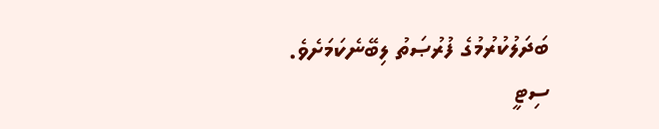ބަދަލުކުރުމުގެ ފުރުޞަތު ލިބޭނެކަމަށެވެ.
ސިޓީ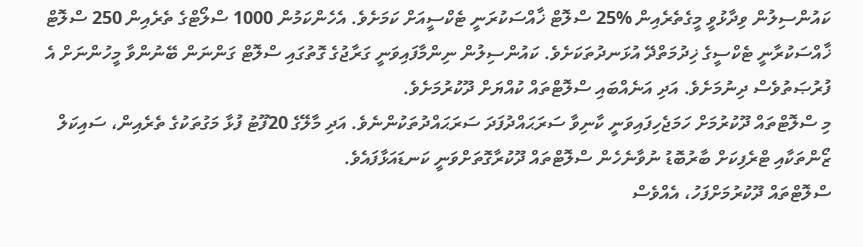ކައުންސިލުން ވިދާޅުވީ މީގެތެރެއިން %25 ސްލޮޓް ޚާއްސަކުރަނީ ޓެކްސީއަށް ކަމަށެވެ. އެހެންކަމުން 1000 ސްލޯޓްގެ ތެރެއިން 250 ސްލޮޓް ޚާއްސަކުރާނީ ޓެކްސީގެ ޚިދުމަތްދޭ އުޅަނދުތަކަށެވެ. ކައުންސިލުން ނިންމާފައިވަނީ ގަރާޖުގެ ގޮތުގައި ސްލޮޓް ގަންނަން ބޭނުންވާ މީހުންނަށް އެ ފުރުޞަތުވެސް ދިނުމަށެވެ. އަދި އަނެއްބައި ސްލޮޓްތައް ކުއްޔަށް ދޫކުރުމަށެވެ.
މި ސްލޮޓްތައް ދޫކުރުމަށް ހަމަޖެހިފައިވަނީ ކާނިވާ ސަރަޙައްދުފަދަ ސަރަޙައްދުތަކުންނެވެ. އަދި މާލޭގެ 20ފޫޓު ފުޅާ މަގުތަކުގެ ތެރެއިން، ސައިކަލް ޒޯންތަކާއި ޓްރެފިކަށް ބާރުބޮޑު ނުވާނެހެން ސްލޮޓްތައް ދޫކުރާގޮތަށްވަނީ ކަނޑައަޅާފައެވެ.
ސްލޮޓްތައް ދޫކުރުމަށްފަހު، އެއްވެސް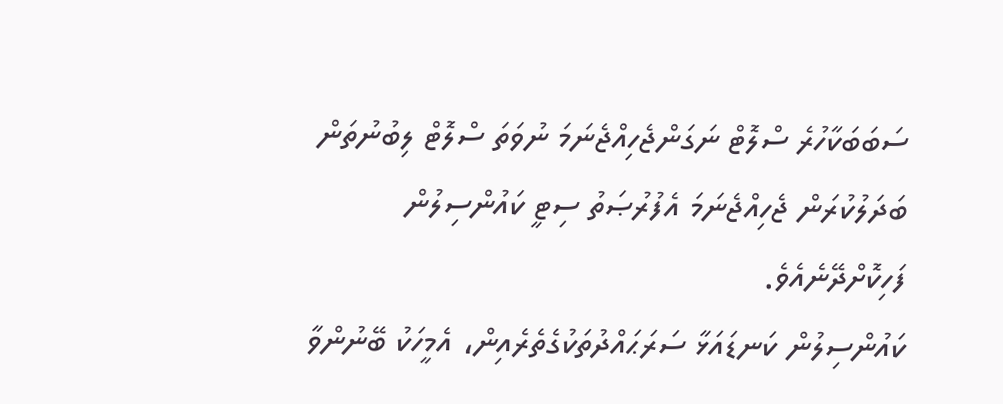ސަބަބަކާހުރެ ސްލޮޓް ނަގަންޖެހިއްޖެނަމަ ނުވަތަ ސްލޮޓް ލިބުނުތަން ބަދަލުކުރަން ޖެހިއްޖެނަމަ އެފުރުޞަތު ސިޓީ ކައުންސިލުން ފަހިކޮށްދޭނެއެވެ.
ކައުންސިލުން ކަނޑައަޅާ ސަރަޙައްދުތަކުގެތެރެއިން، އެމީހަކު ބޭނުންވާ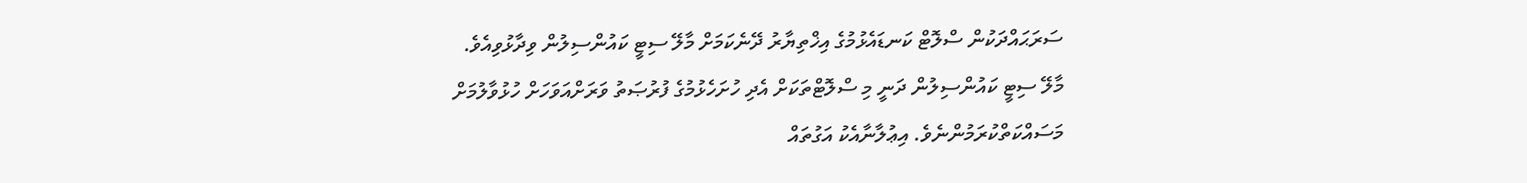ސަރަޙައްދަކުން ސްލޮޓް ކަނޑައެޅުމުގެ އިޚްތިޔާރު ދޭނެކަމަށް މާލޭ ސިޓީ ކައުންސިލުން ވިދާޅުވިއެވެ.
މާލޭ ސިޓީ ކައުންސިލުން ދަނީ މި ސްލޮޓްތަކަށް އެދި ހުށަހެޅުމުގެ ފުރުޞަތު ވަރަށްއަވަހަށް ހުޅުވާލުމަށް މަސައްކަތްކުރަމުންނެވެ. އިޢުލާނާއެކު އަގުތައް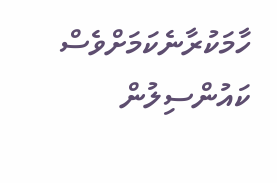ހާމަކުރާނެކަމަށްވެސް ކައުންސިލުން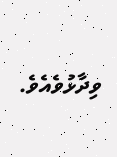ވިދާޅުވެއެވެ.